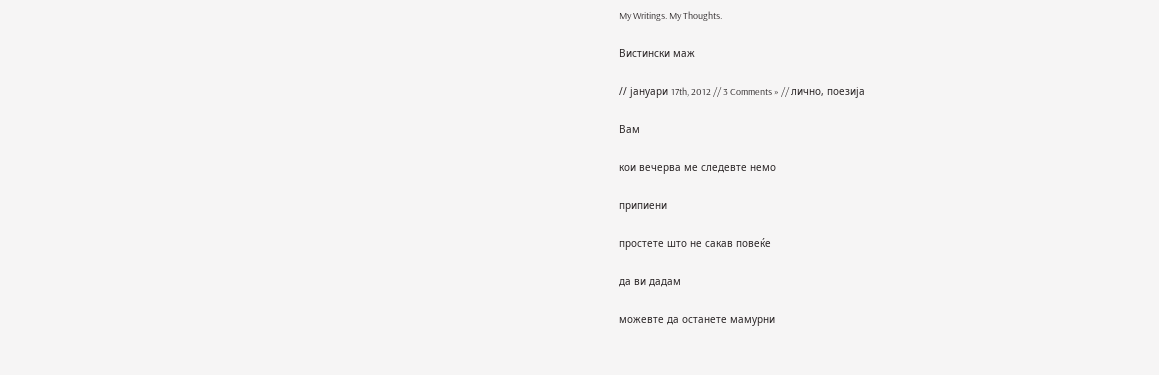My Writings. My Thoughts.

Вистински маж

// јануари 17th, 2012 // 3 Comments » // лично, поезија

Вам

кои вечерва ме следевте немо

припиени

простете што не сакав повеќе

да ви дадам

можевте да останете мамурни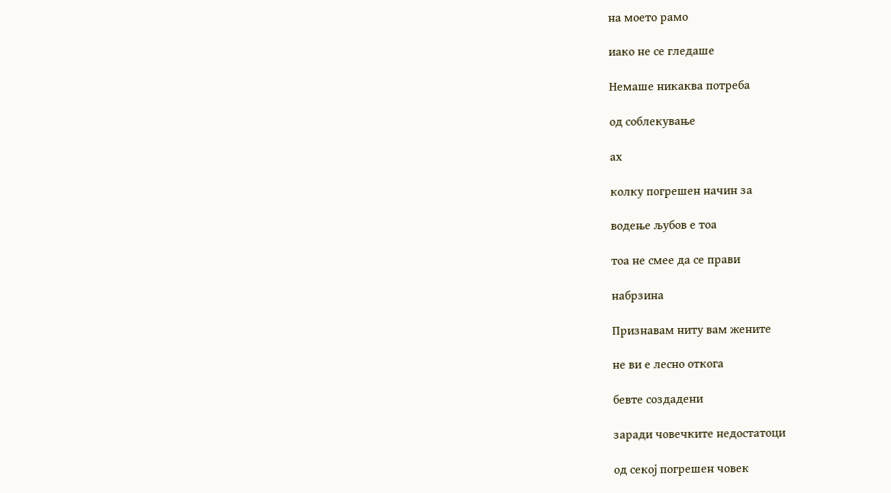на моето рамо

иако не се гледаше

Немаше никаква потреба

од соблекување

ах

колку погрешен начин за

водење љубов е тоа

тоа не смее да се прави

набрзина

Признавам ниту вам жените

не ви е лесно откога

бевте создадени

заради човечките недостатоци

од секој погрешен човек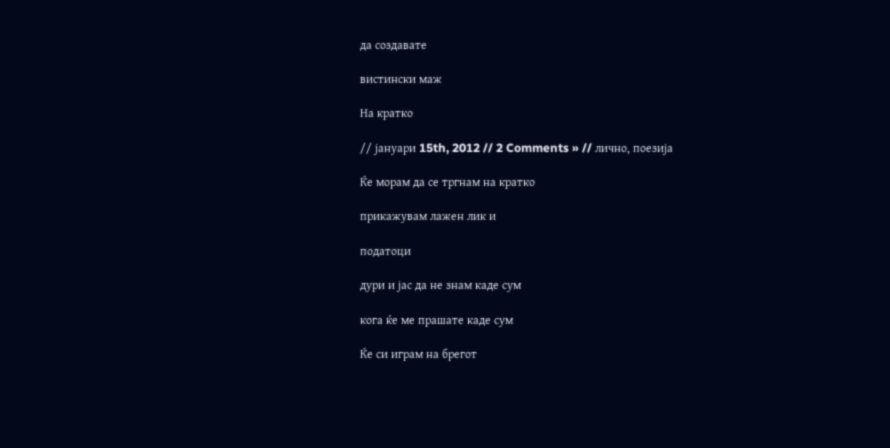да создавате

вистински маж

На кратко

// јануари 15th, 2012 // 2 Comments » // лично, поезија

Ќе морам да се тргнам на кратко

прикажувам лажен лик и

податоци

дури и јас да не знам каде сум

кога ќе ме прашате каде сум

Ќе си играм на брегот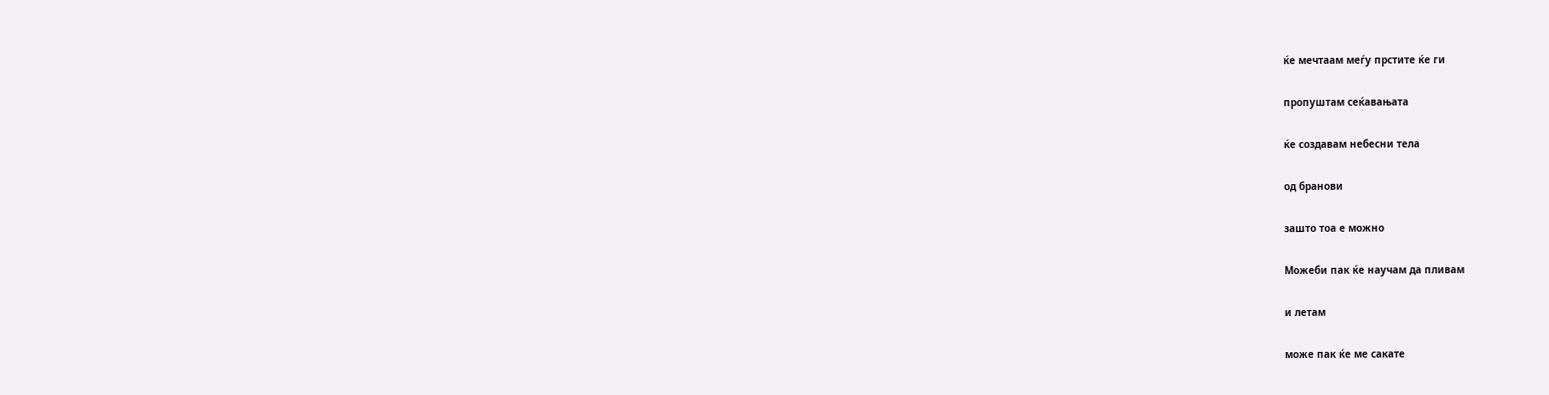ќе мечтаам меѓу прстите ќе ги

пропуштам сеќавањата

ќе создавам небесни тела

од бранови

зашто тоа е можно

Можеби пак ќе научам да пливам

и летам

може пак ќе ме сакате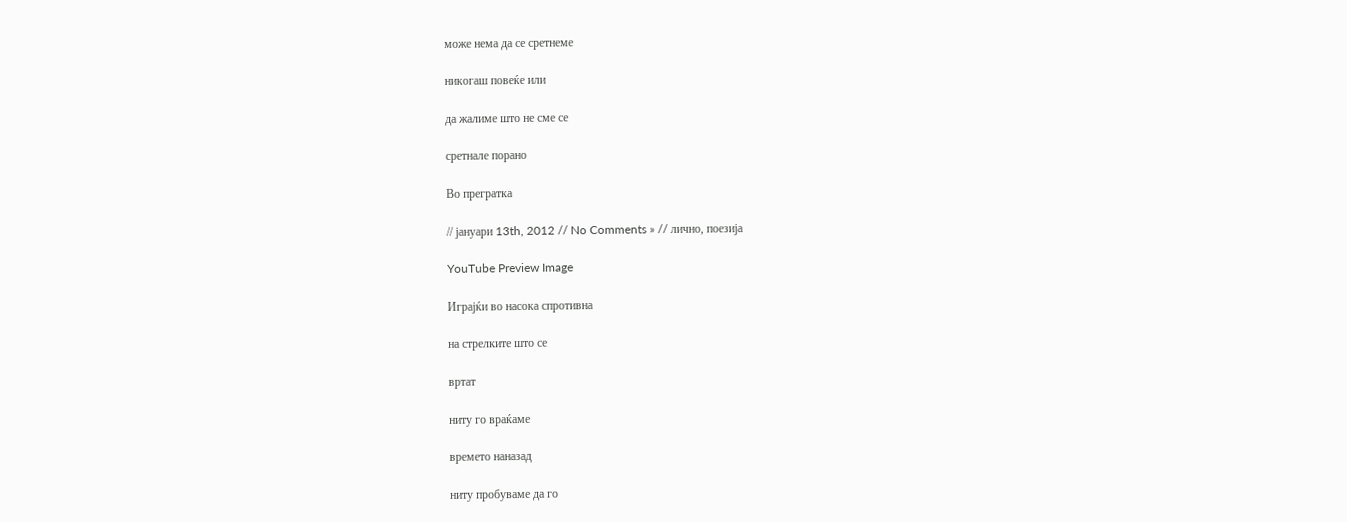може нема да се сретнеме

никогаш повеќе или

да жалиме што не сме се

сретнале порано

Во прегратка

// јануари 13th, 2012 // No Comments » // лично, поезија

YouTube Preview Image

Играјќи во насока спротивна

на стрелките што се

вртат

ниту го враќаме

времето наназад

ниту пробуваме да го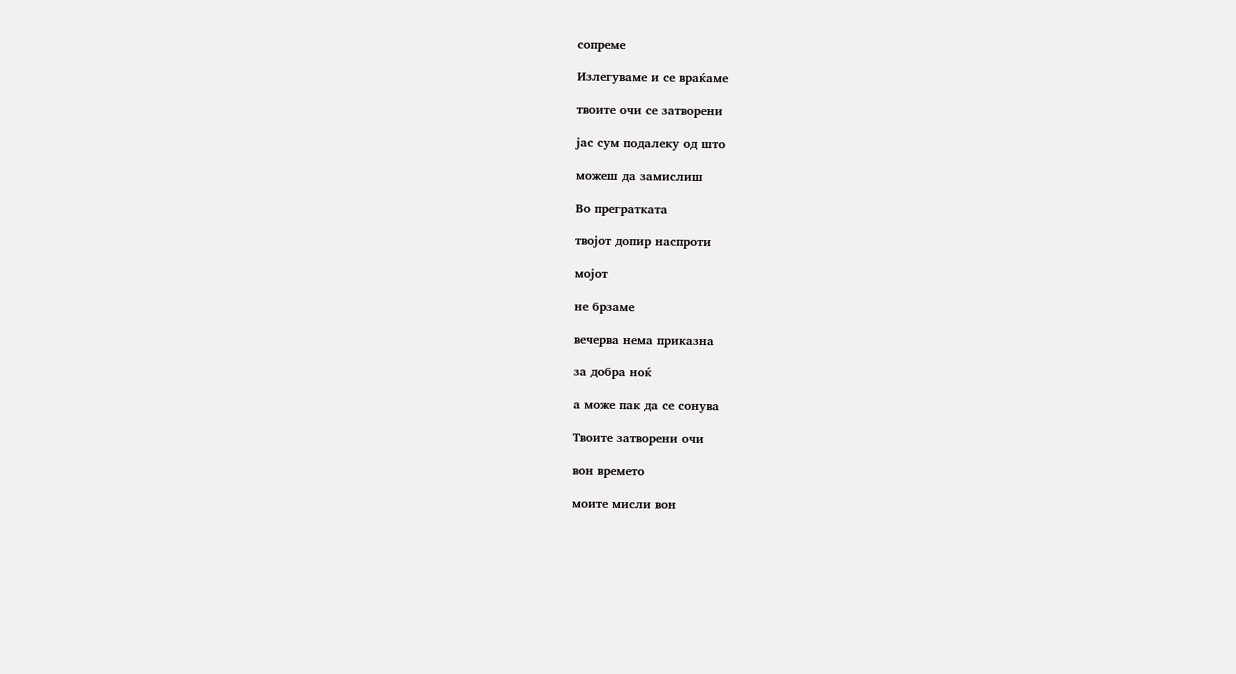сопреме

Излегуваме и се враќаме

твоите очи се затворени

јас сум подалеку од што

можеш да замислиш

Во прегратката

твојот допир наспроти

мојот

не брзаме

вечерва нема приказна

за добра ноќ

а може пак да се сонува

Твоите затворени очи

вон времето

моите мисли вон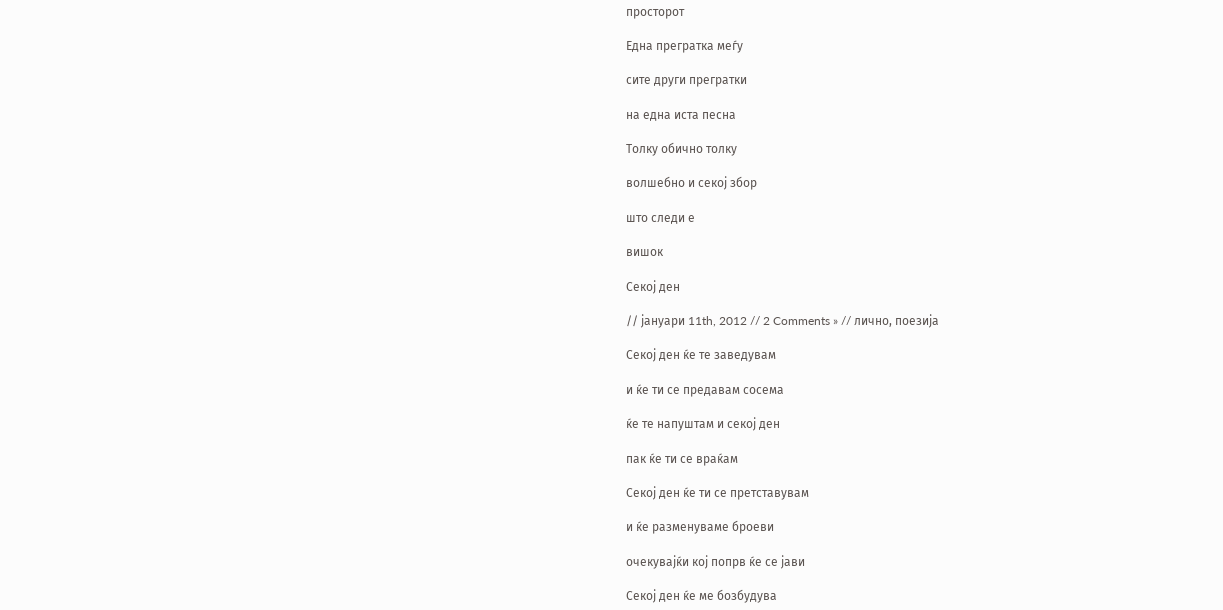просторот

Една прегратка меѓу

сите други прегратки

на една иста песна

Толку обично толку

волшебно и секој збор

што следи е

вишок

Секој ден

// јануари 11th, 2012 // 2 Comments » // лично, поезија

Секој ден ќе те заведувам

и ќе ти се предавам сосема

ќе те напуштам и секој ден

пак ќе ти се враќам

Секој ден ќе ти се претставувам

и ќе разменуваме броеви

очекувајќи кој попрв ќе се јави

Секој ден ќе ме бозбудува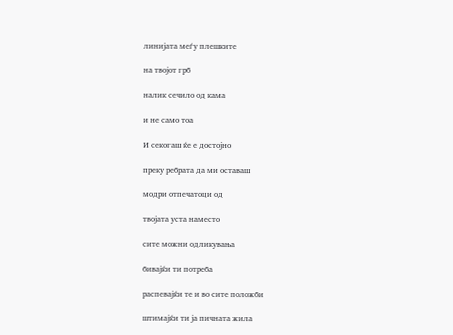линијата меѓу плешките

на твојот грб

налик сечило од кама

и не само тоа

И секогаш ќе е достојно

преку ребрата да ми оставаш

модри отпечатоци од

твојата уста наместо

сите можни одликувања

бивајќи ти потреба

распевајќи те и во сите положби

штимајќи ти ја пичната жила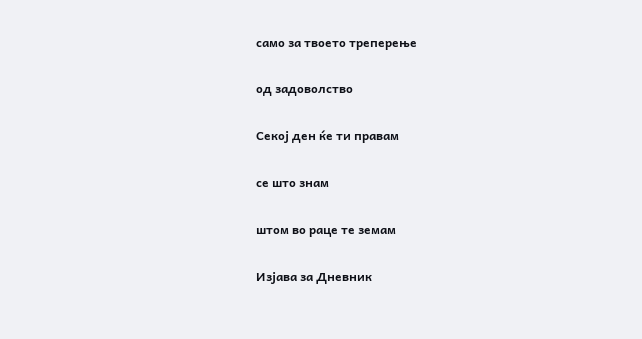само за твоето треперење

од задоволство

Секој ден ќе ти правам

се што знам

штом во раце те земам

Изјава за Дневник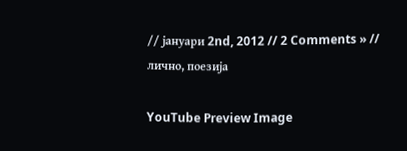// јануари 2nd, 2012 // 2 Comments » // лично, поезија

YouTube Preview Image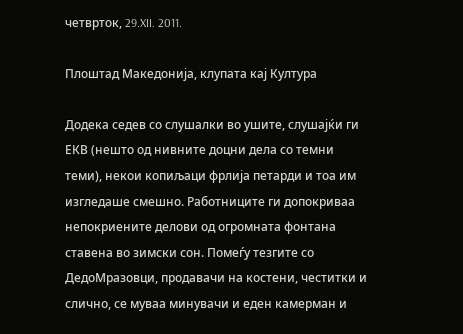четврток, 29.XII. 2011.

Плоштад Македонија, клупата кај Култура

Додека седев со слушалки во ушите, слушајќи ги ЕКВ (нешто од нивните доцни дела со темни теми), некои копиљаци фрлија петарди и тоа им изгледаше смешно. Работниците ги допокриваа непокриените делови од огромната фонтана ставена во зимски сон. Помеѓу тезгите со ДедоМразовци, продавачи на костени, честитки и слично, се муваа минувачи и еден камерман и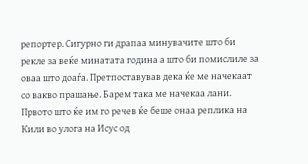репортер. Сигурно ги драпаа минувачите што би рекле за веќе минатата година а што би помислиле за оваа што доаѓа. Претпоставував дека ќе ме начекаат со вакво прашање. Барем така ме начекаа лани. Првото што ќе им го речев ќе беше онаа реплика на Кили во улога на Исус од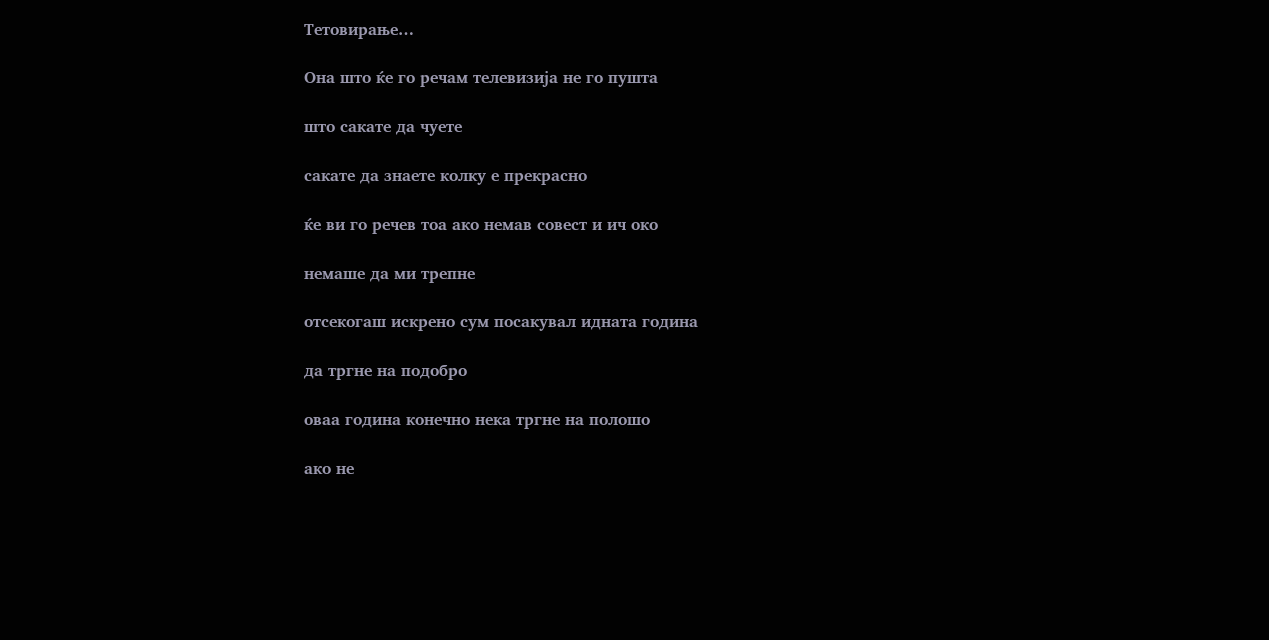Тетовирање…

Она што ќе го речам телевизија не го пушта

што сакате да чуете

сакате да знаете колку е прекрасно

ќе ви го речев тоа ако немав совест и ич око

немаше да ми трепне

отсекогаш искрено сум посакувал идната година

да тргне на подобро

оваа година конечно нека тргне на полошо

ако не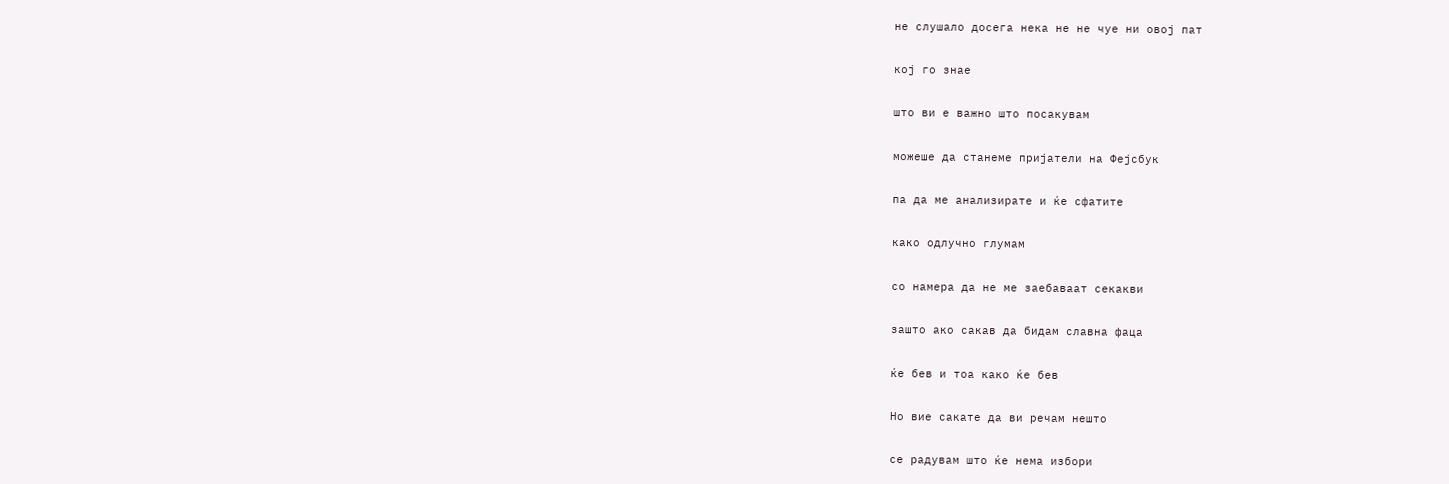не слушало досега нека не не чуе ни овој пат

кој го знае

што ви е важно што посакувам

можеше да станеме пријатели на Фејсбук

па да ме анализирате и ќе сфатите

како одлучно глумам

со намера да не ме заебаваат секакви

зашто ако сакав да бидам славна фаца

ќе бев и тоа како ќе бев

Но вие сакате да ви речам нешто

се радувам што ќе нема избори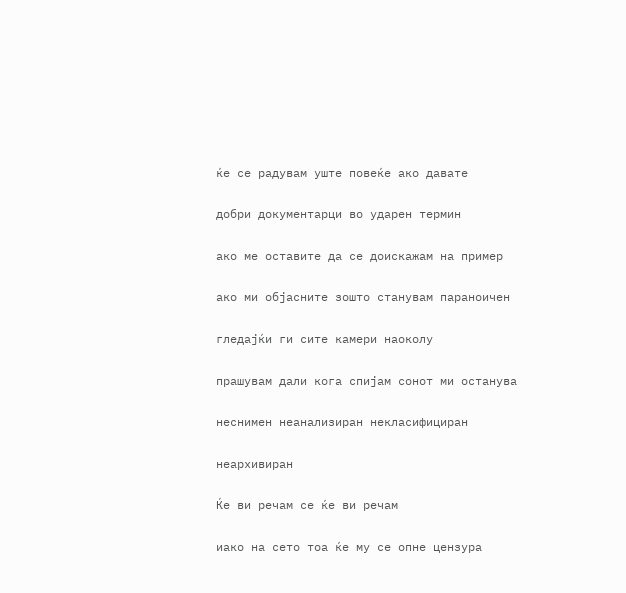ќе се радувам уште повеќе ако давате

добри документарци во ударен термин

ако ме оставите да се доискажам на пример

ако ми објасните зошто станувам параноичен

гледајќи ги сите камери наоколу

прашувам дали кога спијам сонот ми останува

неснимен неанализиран некласифициран

неархивиран

Ќе ви речам се ќе ви речам

иако на сето тоа ќе му се опне цензура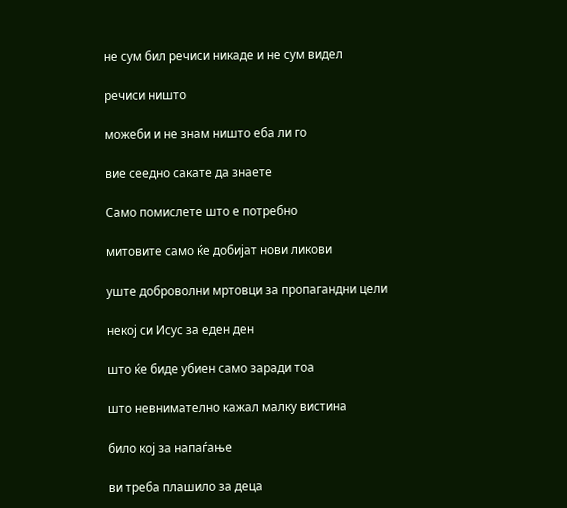не сум бил речиси никаде и не сум видел

речиси ништо

можеби и не знам ништо еба ли го

вие сеедно сакате да знаете

Само помислете што е потребно

митовите само ќе добијат нови ликови

уште доброволни мртовци за пропагандни цели

некој си Исус за еден ден

што ќе биде убиен само заради тоа

што невнимателно кажал малку вистина

било кој за напаѓање

ви треба плашило за деца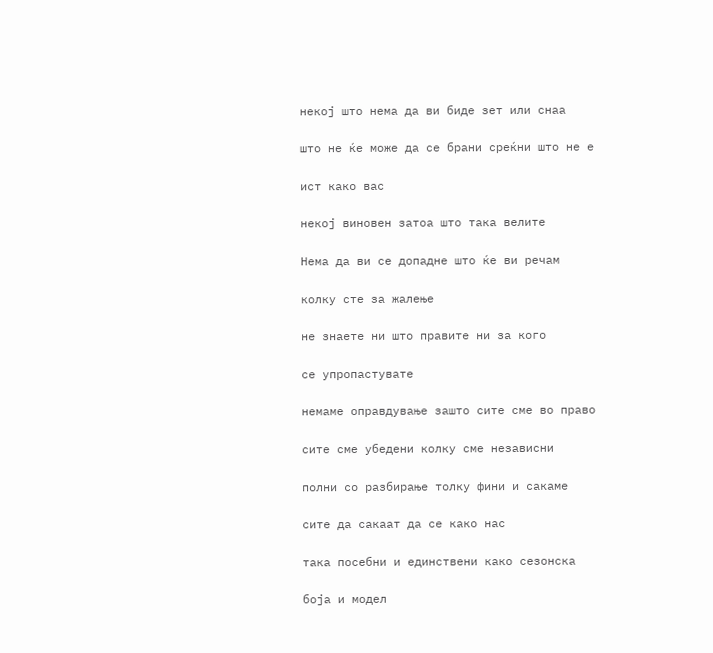некој што нема да ви биде зет или снаа

што не ќе може да се брани среќни што не е

ист како вас

некој виновен затоа што така велите

Нема да ви се допадне што ќе ви речам

колку сте за жалење

не знаете ни што правите ни за кого

се упропастувате

немаме оправдување зашто сите сме во право

сите сме убедени колку сме независни

полни со разбирање толку фини и сакаме

сите да сакаат да се како нас

така посебни и единствени како сезонска

боја и модел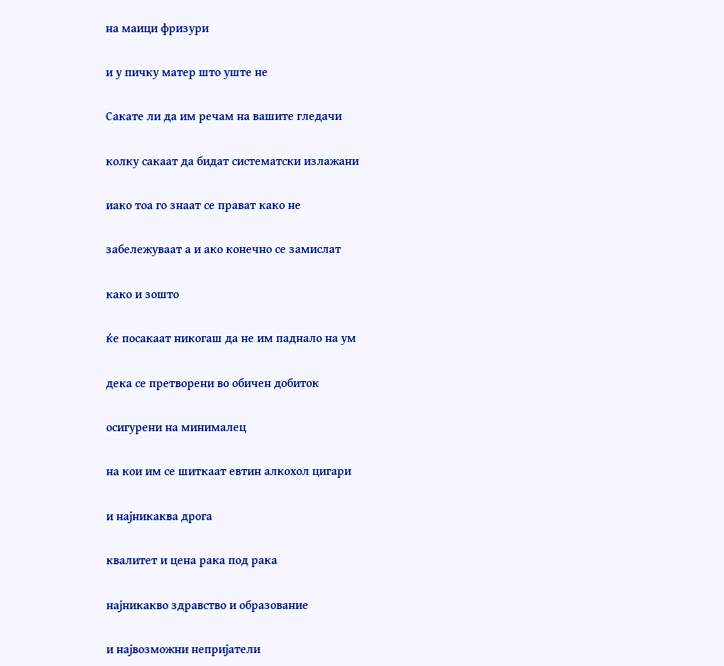на маици фризури

и у пичку матер што уште не

Сакате ли да им речам на вашите гледачи

колку сакаат да бидат систематски излажани

иако тоа го знаат се прават како не

забележуваат а и ако конечно се замислат

како и зошто

ќе посакаат никогаш да не им паднало на ум

дека се претворени во обичен добиток

осигурени на минималец

на кои им се шиткаат евтин алкохол цигари

и најникаква дрога

квалитет и цена рака под рака

најникакво здравство и образование

и највозможни непријатели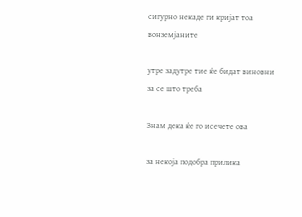сигурно некаде ги кријат тоа вонземјаните

утре задутре тие ќе бидат виновни за се што треба

Знам дека ќе го исечете ова

за некоја подобра прилика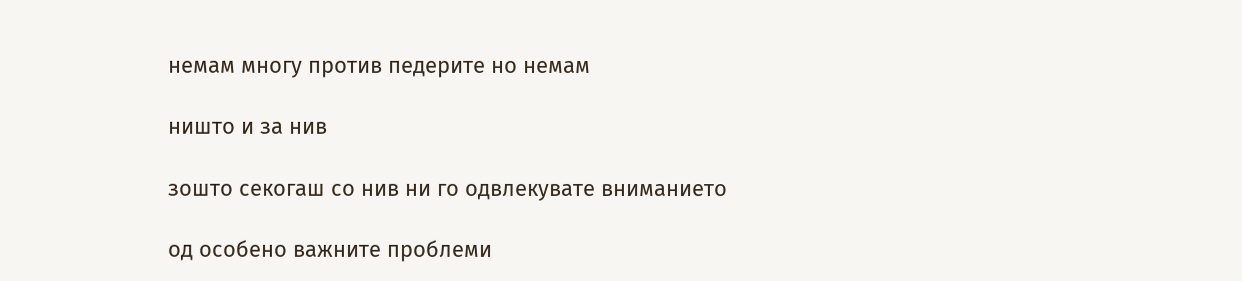немам многу против педерите но немам

ништо и за нив

зошто секогаш со нив ни го одвлекувате вниманието

од особено важните проблеми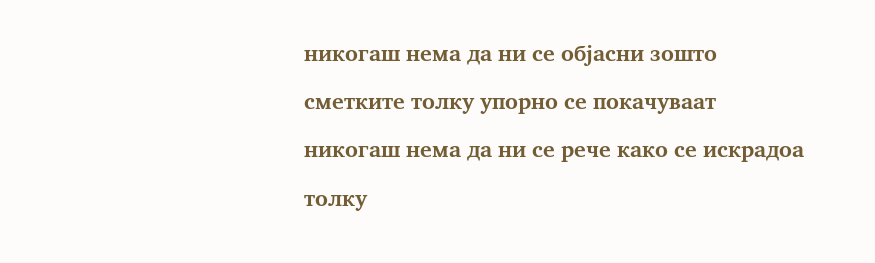никогаш нема да ни се објасни зошто

сметките толку упорно се покачуваат

никогаш нема да ни се рече како се искрадоа

толку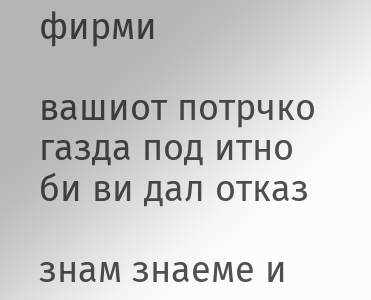фирми

вашиот потрчко газда под итно би ви дал отказ

знам знаеме и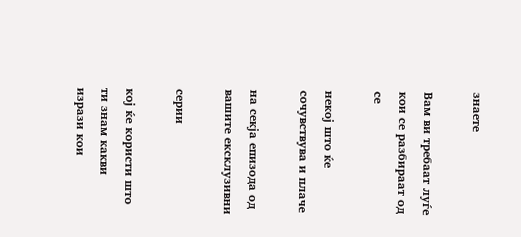знаете

Вам ви требаат луѓе кои се разбираат од се

некој што ќе сочувствува и плаче

на секја епизода од вашите ексклузивни

серии

кој ќе користи што ти знам какви изрази кои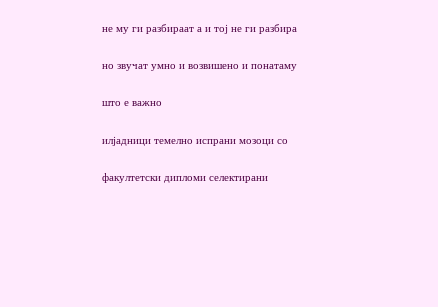не му ги разбираат а и тој не ги разбира

но звучат умно и возвишено и понатаму

што е важно

илјадници темелно испрани мозоци со

факултетски дипломи селектирани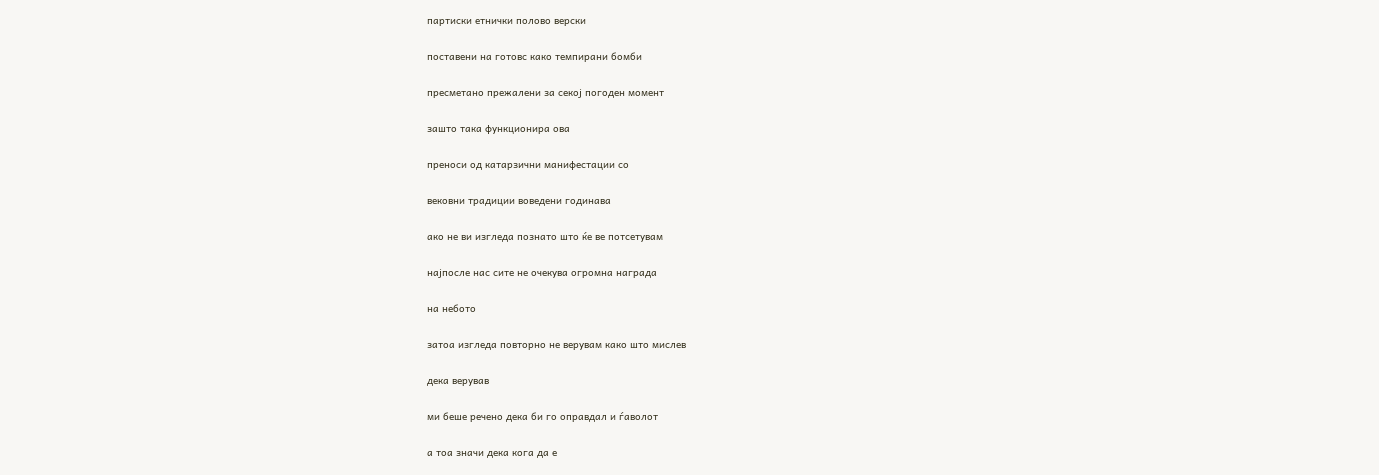партиски етнички полово верски

поставени на готовс како темпирани бомби

пресметано прежалени за секој погоден момент

зашто така функционира ова

преноси од катарзични манифестации со

вековни традиции воведени годинава

ако не ви изгледа познато што ќе ве потсетувам

најпосле нас сите не очекува огромна награда

на небото

затоа изгледа повторно не верувам како што мислев

дека верував

ми беше речено дека би го оправдал и ѓаволот

а тоа значи дека кога да е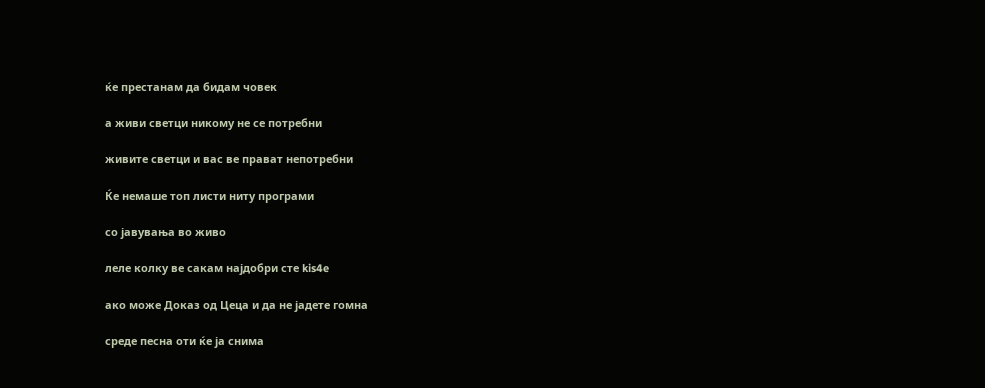ќе престанам да бидам човек

а живи светци никому не се потребни

живите светци и вас ве прават непотребни

Ќе немаше топ листи ниту програми

со јавувања во живо

леле колку ве сакам најдобри сте kis4e

ако може Доказ од Цеца и да не јадете гомна

среде песна оти ќе ја снима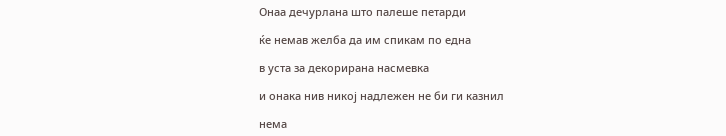Онаа дечурлана што палеше петарди

ќе немав желба да им спикам по една

в уста за декорирана насмевка

и онака нив никој надлежен не би ги казнил

нема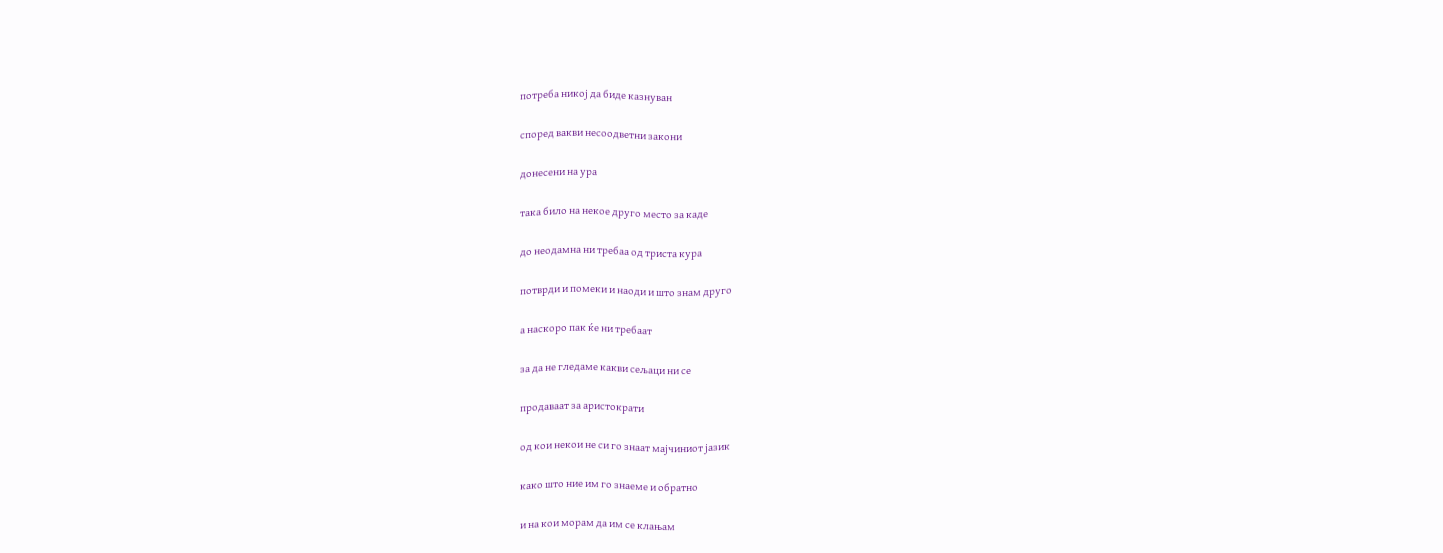потреба никој да биде казнуван

според вакви несоодветни закони

донесени на ура

така било на некое друго место за каде

до неодамна ни требаа од триста кура

потврди и помеки и наоди и што знам друго

а наскоро пак ќе ни требаат

за да не гледаме какви сељаци ни се

продаваат за аристократи

од кои некои не си го знаат мајчиниот јазик

како што ние им го знаеме и обратно

и на кои морам да им се клањам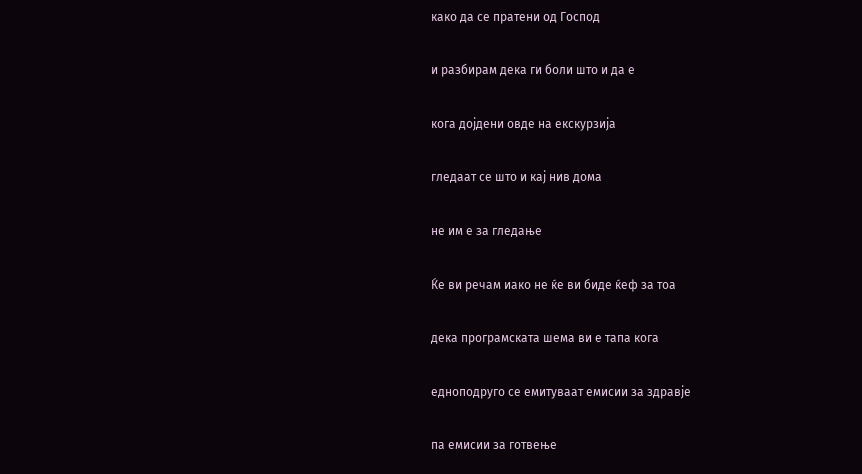како да се пратени од Господ

и разбирам дека ги боли што и да е

кога дојдени овде на екскурзија

гледаат се што и кај нив дома

не им е за гледање

Ќе ви речам иако не ќе ви биде ќеф за тоа

дека програмската шема ви е тапа кога

едноподруго се емитуваат емисии за здравје

па емисии за готвење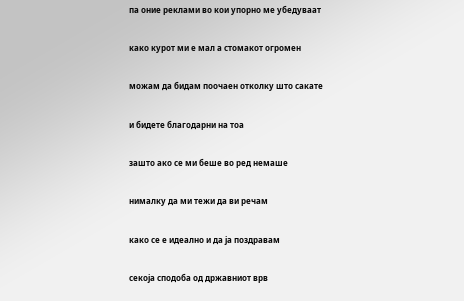па оние реклами во кои упорно ме убедуваат

како курот ми е мал а стомакот огромен

можам да бидам поочаен отколку што сакате

и бидете благодарни на тоа

зашто ако се ми беше во ред немаше

нималку да ми тежи да ви речам

како се е идеално и да ја поздравам

секоја сподоба од државниот врв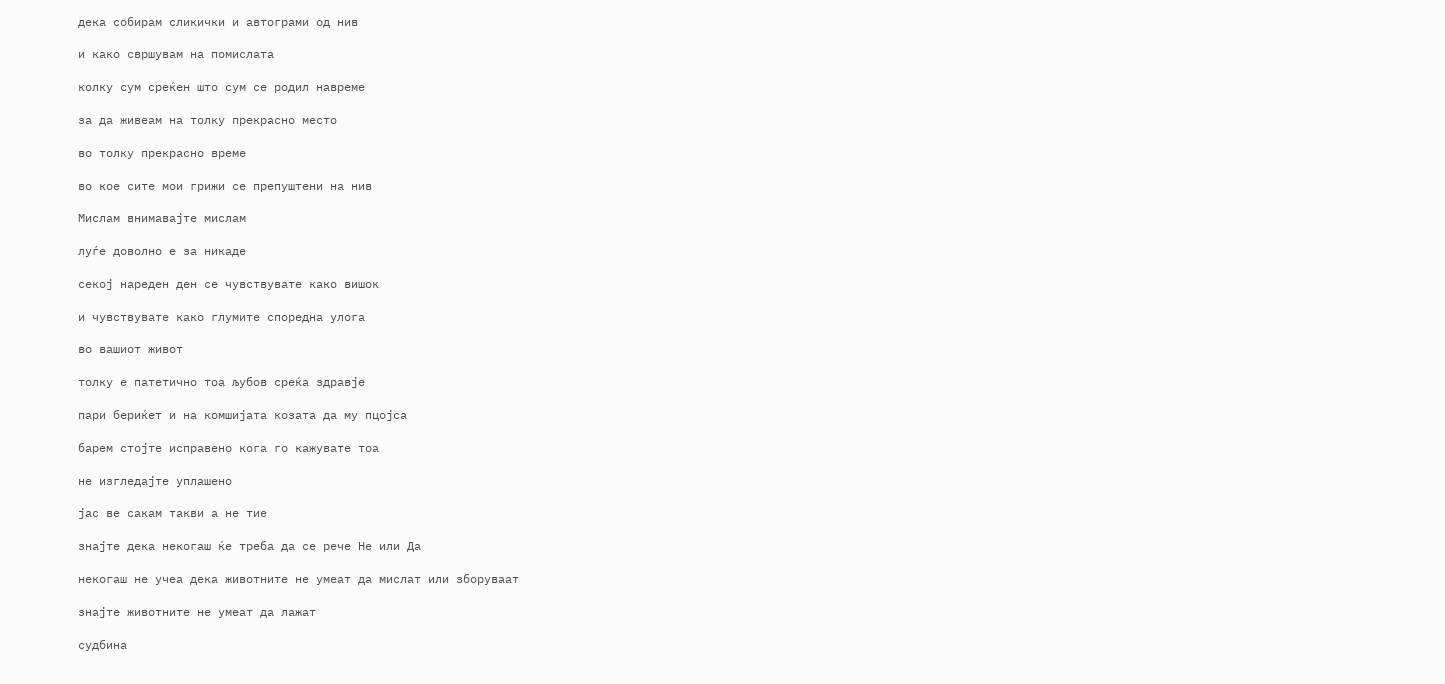дека собирам сликички и автограми од нив

и како свршувам на помислата

колку сум среќен што сум се родил навреме

за да живеам на толку прекрасно место

во толку прекрасно време

во кое сите мои грижи се препуштени на нив

Мислам внимавајте мислам

луѓе доволно е за никаде

секој нареден ден се чувствувате како вишок

и чувствувате како глумите споредна улога

во вашиот живот

толку е патетично тоа љубов среќа здравје

пари бериќет и на комшијата козата да му пцојса

барем стојте исправено кога го кажувате тоа

не изгледајте уплашено

јас ве сакам такви а не тие

знајте дека некогаш ќе треба да се рече Не или Да

некогаш не учеа дека животните не умеат да мислат или зборуваат

знајте животните не умеат да лажат

судбина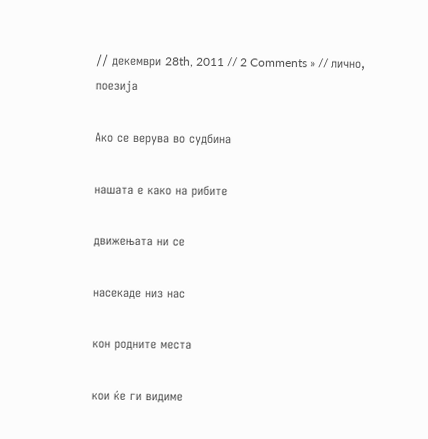// декември 28th, 2011 // 2 Comments » // лично, поезија

Ако се верува во судбина

нашата е како на рибите

движењата ни се

насекаде низ нас

кон родните места

кои ќе ги видиме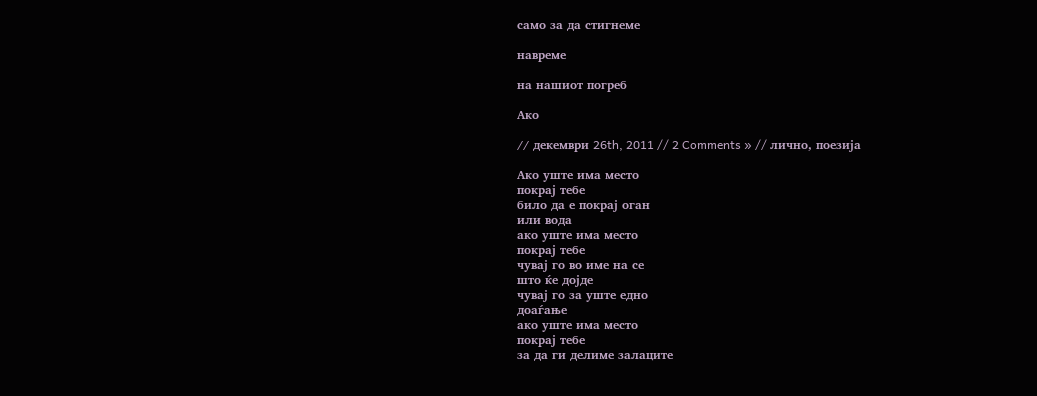само за да стигнеме

навреме

на нашиот погреб

Ако

// декември 26th, 2011 // 2 Comments » // лично, поезија

Ако уште има место
покрај тебе
било да е покрај оган
или вода
ако уште има место
покрај тебе
чувај го во име на се
што ќе дојде
чувај го за уште едно
доаѓање
ако уште има место
покрај тебе
за да ги делиме залаците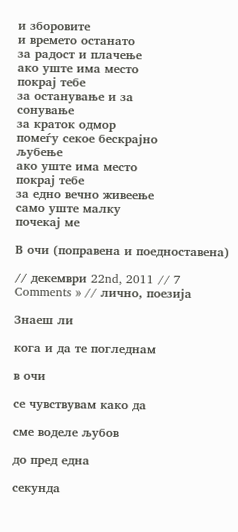и зборовите
и времето останато
за радост и плачење
ако уште има место
покрај тебе
за останување и за
сонување
за краток одмор
помеѓу секое бескрајно
љубење
ако уште има место
покрај тебе
за едно вечно живеење
само уште малку
почекај ме

В очи (поправена и поедноставена)

// декември 22nd, 2011 // 7 Comments » // лично, поезија

Знаеш ли

кога и да те погледнам

в очи

се чувствувам како да

сме воделе љубов

до пред една

секунда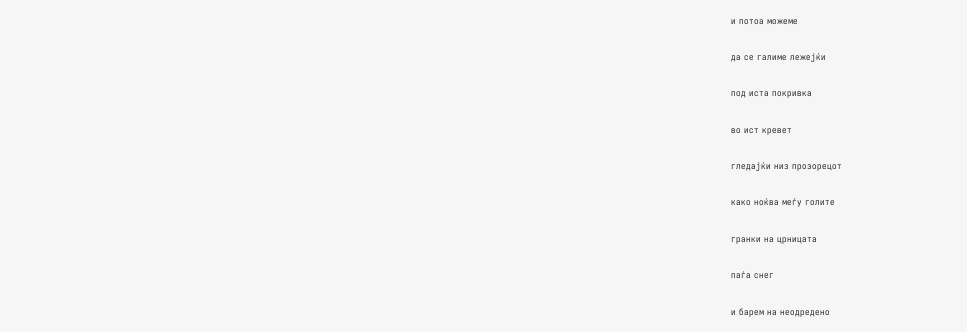и потоа можеме

да се галиме лежејќи

под иста покривка

во ист кревет

гледајќи низ прозорецот

како ноќва меѓу голите

гранки на црницата

паѓа снег

и барем на неодредено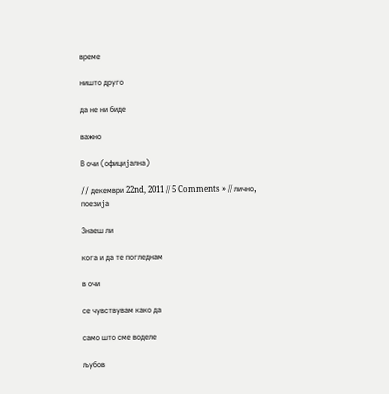време

ништо друго

да не ни биде

важно

В очи (официјална)

// декември 22nd, 2011 // 5 Comments » // лично, поезија

Знаеш ли

кога и да те погледнам

в очи

се чувствувам како да

само што сме воделе

љубов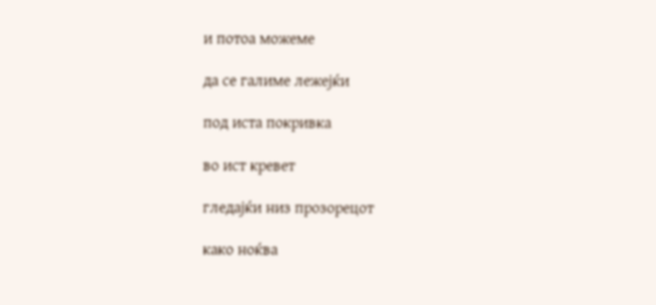и потоа можеме

да се галиме лежејќи

под иста покривка

во ист кревет

гледајќи низ прозорецот

како ноќва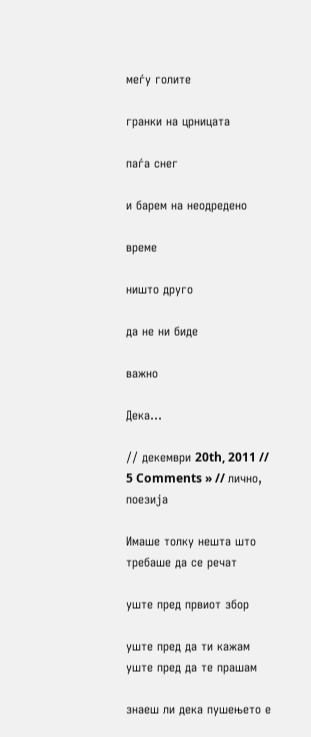меѓу голите

гранки на црницата

паѓа снег

и барем на неодредено

време

ништо друго

да не ни биде

важно

Дека…

// декември 20th, 2011 // 5 Comments » // лично, поезија

Имаше толку нешта што требаше да се речат

уште пред првиот збор

уште пред да ти кажам уште пред да те прашам

знаеш ли дека пушењето е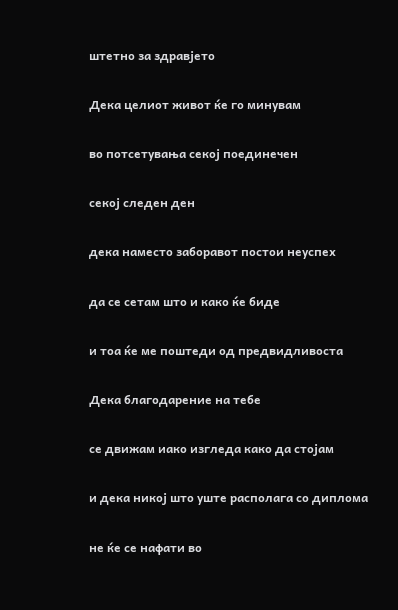штетно за здравјето

Дека целиот живот ќе го минувам

во потсетувања секој поединечен

секој следен ден

дека наместо заборавот постои неуспех

да се сетам што и како ќе биде

и тоа ќе ме поштеди од предвидливоста

Дека благодарение на тебе

се движам иако изгледа како да стојам

и дека никој што уште располага со диплома

не ќе се нафати во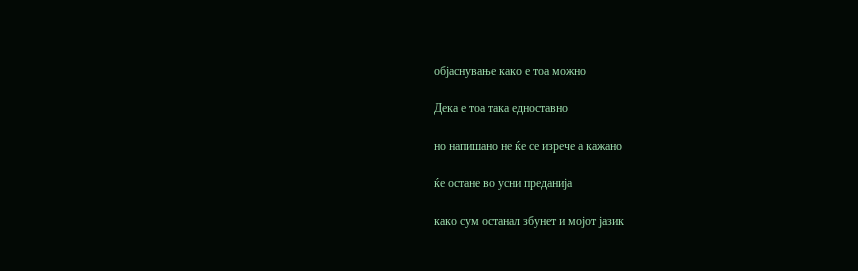објаснување како е тоа можно

Дека е тоа така едноставно

но напишано не ќе се изрече а кажано

ќе остане во усни преданија

како сум останал збунет и мојот јазик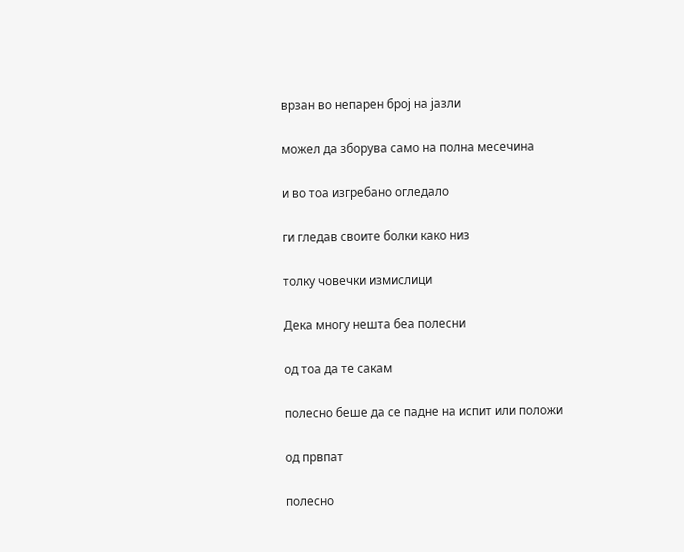врзан во непарен број на јазли

можел да зборува само на полна месечина

и во тоа изгребано огледало

ги гледав своите болки како низ

толку човечки измислици

Дека многу нешта беа полесни

од тоа да те сакам

полесно беше да се падне на испит или положи

од првпат

полесно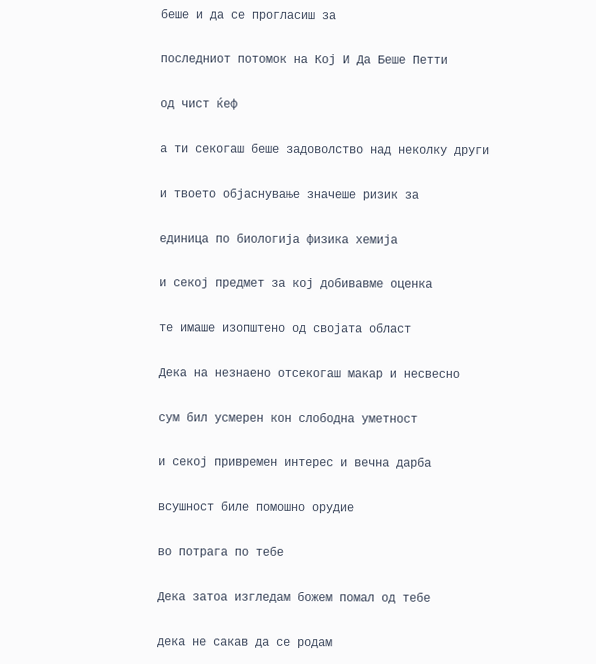беше и да се прогласиш за

последниот потомок на Кој И Да Беше Петти

од чист ќеф

а ти секогаш беше задоволство над неколку други

и твоето објаснување значеше ризик за

единица по биологија физика хемија

и секој предмет за кој добивавме оценка

те имаше изопштено од својата област

Дека на незнаено отсекогаш макар и несвесно

сум бил усмерен кон слободна уметност

и секој привремен интерес и вечна дарба

всушност биле помошно орудие

во потрага по тебе

Дека затоа изгледам божем помал од тебе

дека не сакав да се родам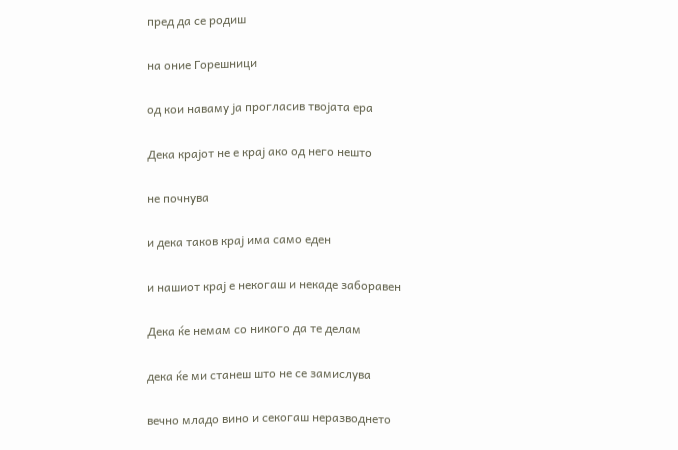пред да се родиш

на оние Горешници

од кои наваму ја прогласив твојата ера

Дека крајот не е крај ако од него нешто

не почнува

и дека таков крај има само еден

и нашиот крај е некогаш и некаде заборавен

Дека ќе немам со никого да те делам

дека ќе ми станеш што не се замислува

вечно младо вино и секогаш неразводнето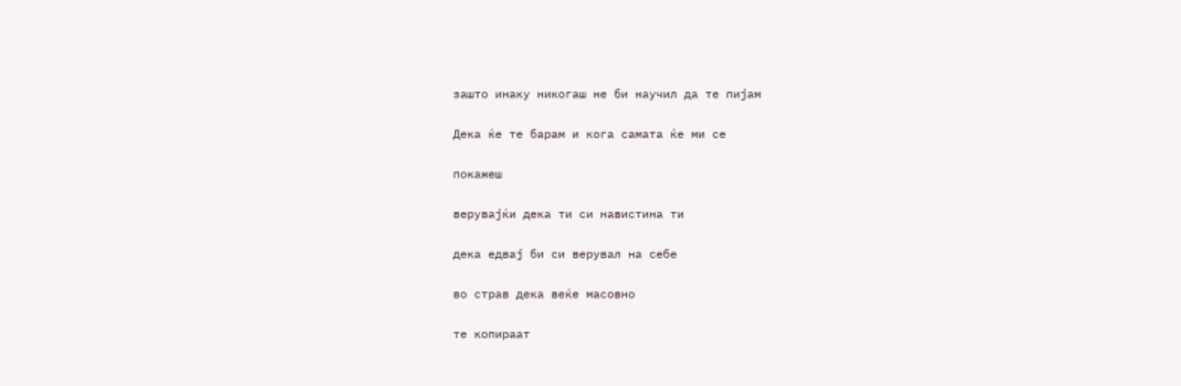зашто инаку никогаш не би научил да те пијам

Дека ќе те барам и кога самата ќе ми се

покажеш

верувајќи дека ти си навистина ти

дека едвај би си верувал на себе

во страв дека веќе масовно

те копираат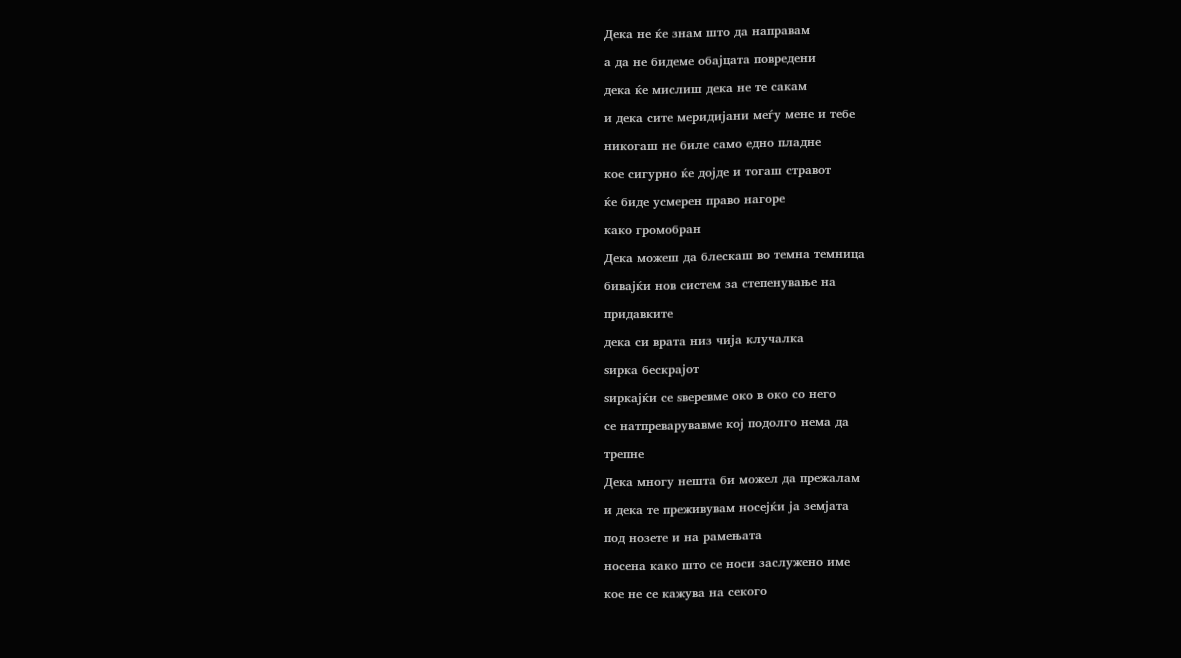Дека не ќе знам што да направам

а да не бидеме обајцата повредени

дека ќе мислиш дека не те сакам

и дека сите меридијани меѓу мене и тебе

никогаш не биле само едно пладне

кое сигурно ќе дојде и тогаш стравот

ќе биде усмерен право нагоре

како громобран

Дека можеш да блескаш во темна темница

бивајќи нов систем за степенување на

придавките

дека си врата низ чија клучалка

ѕирка бескрајот

ѕиркајќи се ѕверевме око в око со него

се натпреварувавме кој подолго нема да

трепне

Дека многу нешта би можел да прежалам

и дека те преживувам носејќи ја земјата

под нозете и на рамењата

носена како што се носи заслужено име

кое не се кажува на секого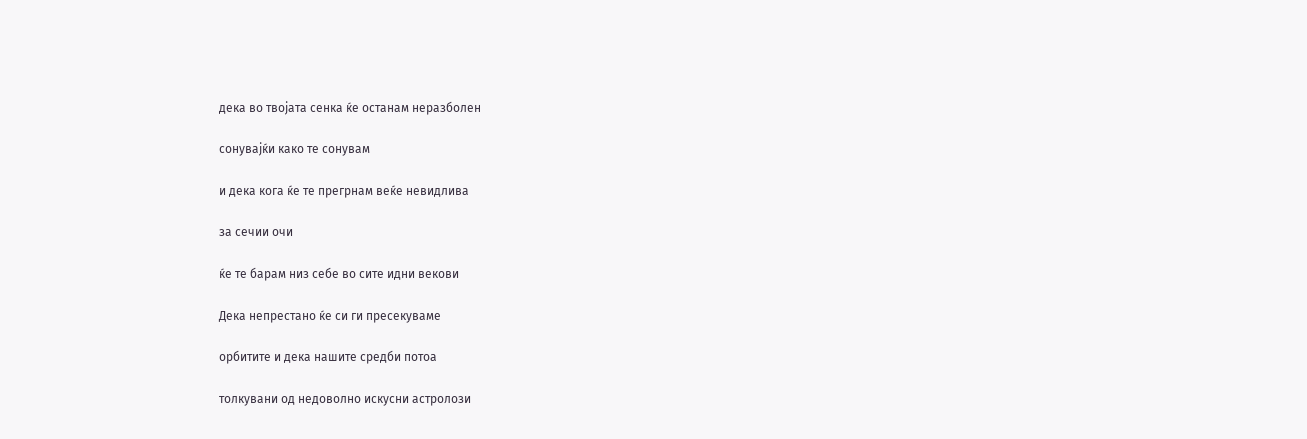дека во твојата сенка ќе останам неразболен

сонувајќи како те сонувам

и дека кога ќе те прегрнам веќе невидлива

за сечии очи

ќе те барам низ себе во сите идни векови

Дека непрестано ќе си ги пресекуваме

орбитите и дека нашите средби потоа

толкувани од недоволно искусни астролози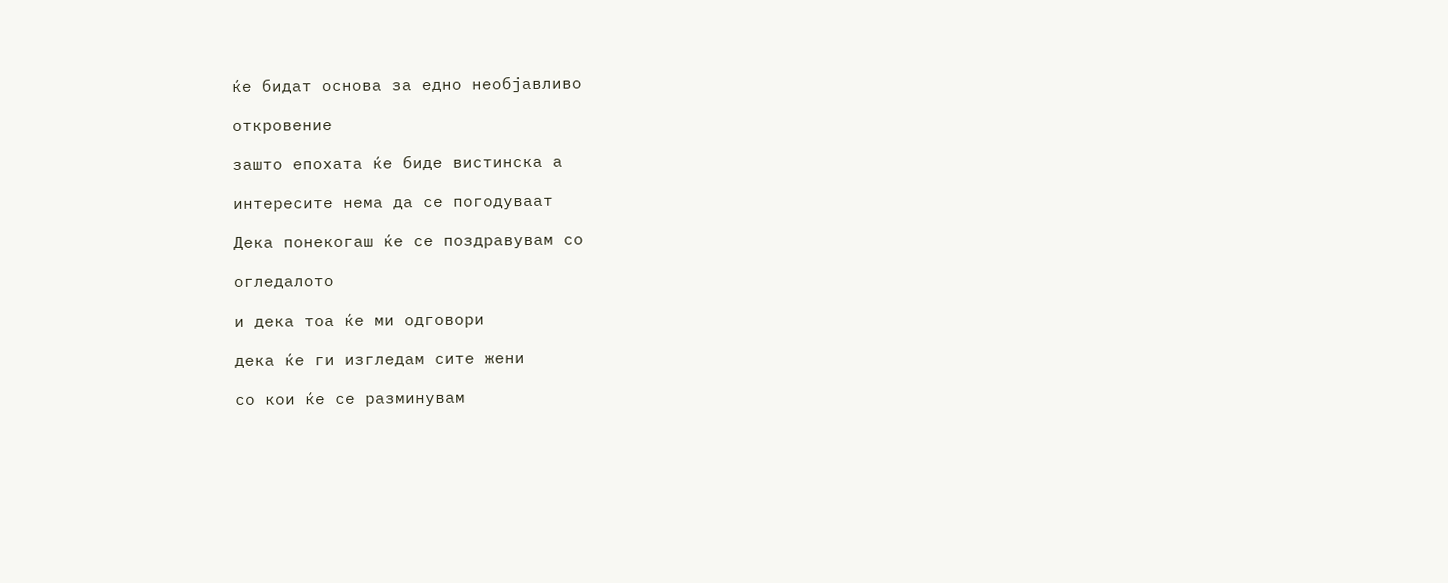ќе бидат основа за едно необјавливо

откровение

зашто епохата ќе биде вистинска а

интересите нема да се погодуваат

Дека понекогаш ќе се поздравувам со

огледалото

и дека тоа ќе ми одговори

дека ќе ги изгледам сите жени

со кои ќе се разминувам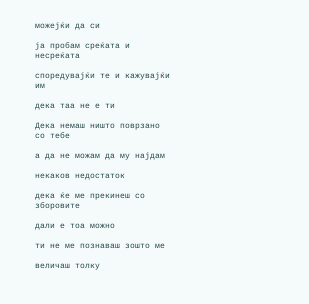можејќи да си

ја пробам среќата и несреќата

споредувајќи те и кажувајќи им

дека таа не е ти

Дека немаш ништо поврзано со тебе

а да не можам да му најдам

некаков недостаток

дека ќе ме прекинеш со зборовите

дали е тоа можно

ти не ме познаваш зошто ме

величаш толку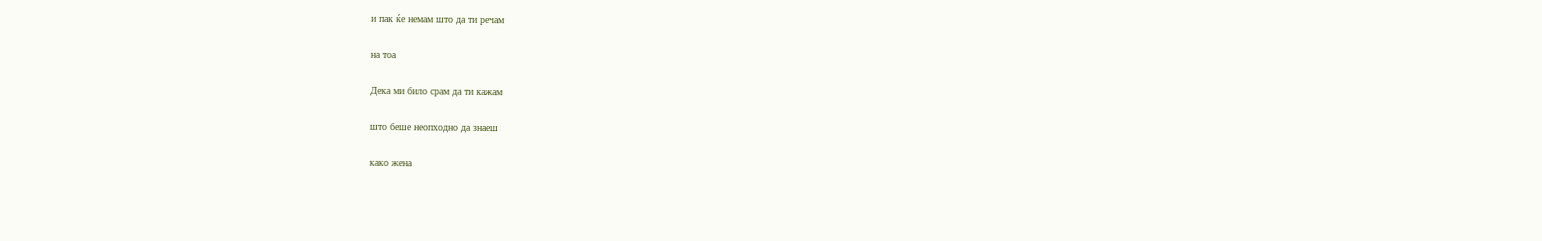и пак ќе немам што да ти речам

на тоа

Дека ми било срам да ти кажам

што беше неопходно да знаеш

како жена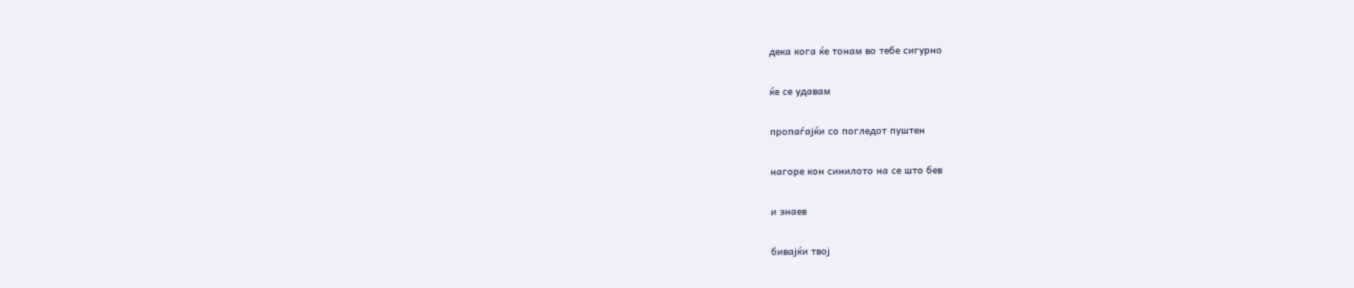дека кога ќе тонам во тебе сигурно

ќе се удавам

пропаѓајќи со погледот пуштен

нагоре кон синилото на се што бев

и знаев

бивајќи твој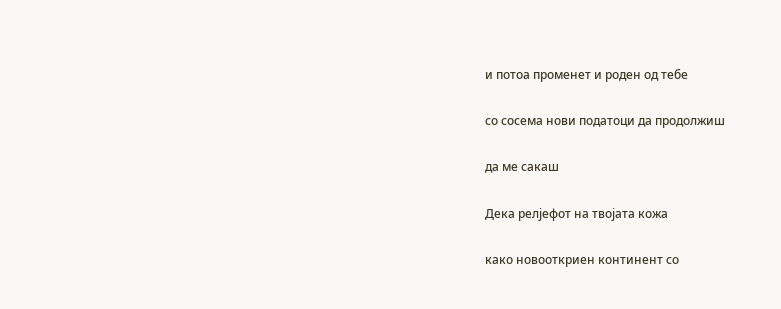и потоа променет и роден од тебе

со сосема нови податоци да продолжиш

да ме сакаш

Дека релјефот на твојата кожа

како новооткриен континент со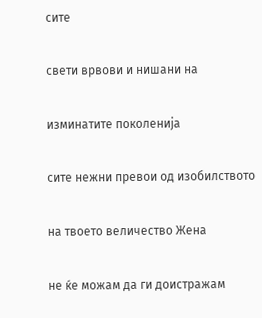сите

свети врвови и нишани на

изминатите поколенија

сите нежни превои од изобилството

на твоето величество Жена

не ќе можам да ги доистражам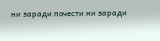ни заради почести ни заради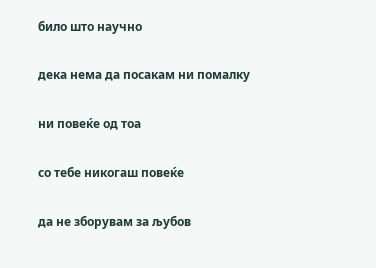било што научно

дека нема да посакам ни помалку

ни повеќе од тоа

со тебе никогаш повеќе

да не зборувам за љубов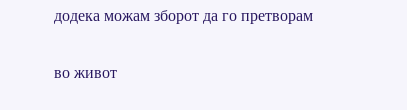додека можам зборот да го претворам

во живот